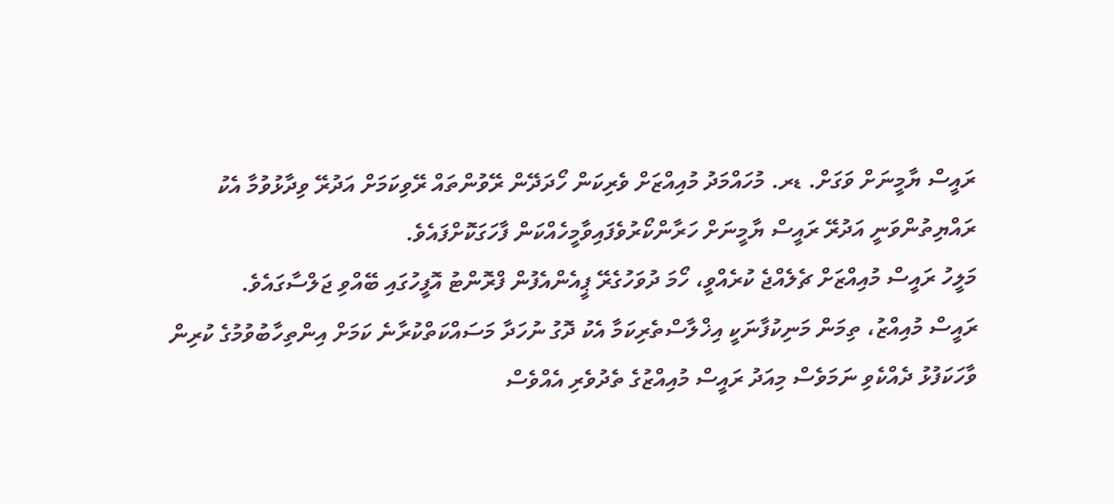ރައީސް ޔާމީނަށް ވަގަށް. ޑރ. މުހައްމަދު މުއިއްޒަށް ވެރިކަން ހޯދަދޭން ރޭވުންތައް ރޭވިކަމަށް އަދުރޭ ވިދާޅުވުމާ އެކު ރައްޔިތުންވަނީ އަދުރޭ ރައީސް ޔާމީނަށް ހަރާންކޯރުވެފައިވާމީހެއްކަން ފާހަގަކޮށްފައެވެ.
މަލީހު ރައީސް މުއިއްޒަށް ޗެލެއްޖެ ކުރެއްވީ، ހޯމަ ދުވަހުގެރޭ ޕީއެންއެފުން ފްރޮންޓު އޮފީހުގައި ބޭއްވި ޖަލްސާގައެވެ.
ރައީސް މުއިއްޒު، ތިމަން މަނިކުފާނަކީ އިޚްލާސްތެރިކަމާ އެކު ދޮގު ނުހަދާ މަސައްކަތްކުރާނެ ކަމަށް އިންތިހާބުވުމުގެ ކުރިން ވާހަކަފުޅު ދެއްކެވި ނަމަވެސް މިއަދު ރައީސް މުއިއްޒުގެ ތެދުވެރި އެއްވެސް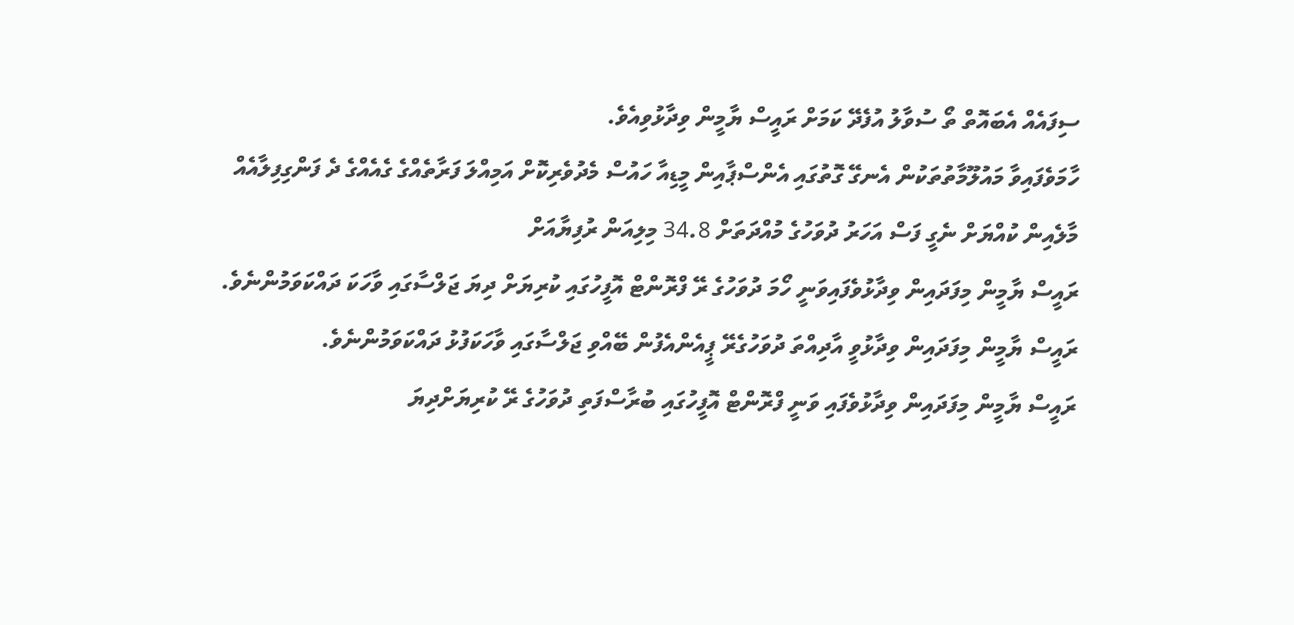ސިފައެއް އެބައޮތް ތޯ ސުވާލު އުފެދޭ ކަމަށް ރައީސް ޔާމީން ވިދާޅުވިއެވެ.
ހާމަވެފައިވާ މައުލޫމާތުތަކުން އެނގޭ ގޮތުގައި އެންސްޕާއިން މީޑިއާ ހައުސް މެދުވެރިކޮށް އަމިއްލަ ފަރާތެއްގެ ގެއެއްގެ ދެ ފަންގިފިލާއެއް މާލެއިން ކުއްޔަށް ނެގީ ފަސް އަހަރު ދުވަހުގެ މުއްދަތަށް 34.8 މިލިއަން ރުފިޔާއަށް
ރައީސް ޔާމީން މިފަދައިން ވިދާޅުވެފައިވަނީ ހޯމަ ދުވަހުގެ ރޭ ފްރޮންޓް އޮފީހުގައި ކުރިޔަށް ދިޔަ ޖަލްސާގައި ވާހަކަ ދައްކަވަމުންނެވެ.
ރައީސް ޔާމީން މިފަދައިން ވިދާޅުވީ އާދިއްތަ ދުވަހުގެރޭ ޕީއެންއެފުން ބޭއްވި ޖަލްސާގައި ވާހަކަފުޅު ދައްކަވަމުންނެވެ.
ރައީސް ޔާމީން މިފަދައިން ވިދާޅުވެފައި ވަނީ ފްރޮންޓް އޮފީހުގައި ބުރާސްފަތި ދުވަހުގެ ރޭ ކުރިޔަށްދިޔަ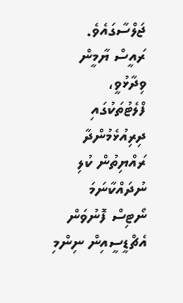ޖަލްސާގައެވެ.
ރައީސް ޔާމީން ވިދާޅުވީ، ފްލެޓުތަކުގައި ދިރިއުޅެމުންދާ ރައްޔިތުން ކުލި ނުދައްކާނަމަ ނޯޓިސް ފޮނުވަން އެޗްޑީސީއިން ނިންމި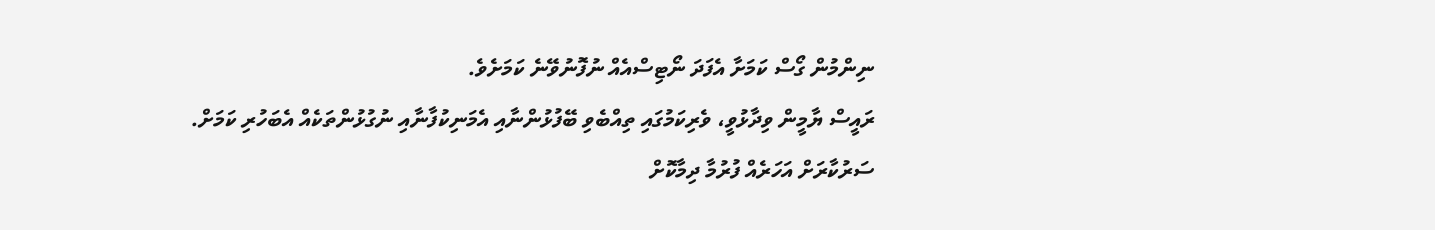ނިންމުން ގޯސް ކަމަށާ އެފަދަ ނޯޓިސްއެއް ނުފޮނުވޭނެ ކަމަށެވެ.
ރައީސް ޔާމީން ވިދާޅުވީ، ވެރިކަމުގައި ތިއްބެވި ބޭފުޅުންނާއި އެމަނިކުފާނާއި ނުގުޅުންތަކެއް އެބަހުރި ކަމަށް.
ސަރުކާރަށް އަހަރެއް ފުރުމާ ދިމާކޮށް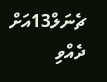ޗެނަލް13އަށް ދެއްވި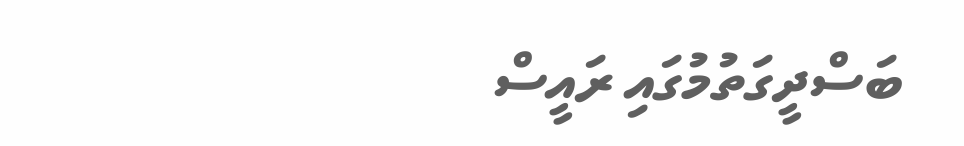ބަސްދީގަތުމުގައި ރައީސް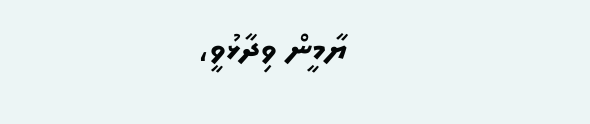ޔާމީން ވިދާޅުވީ،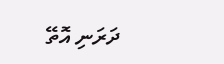ދަރަނި އޮތޭ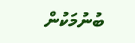ބުނުމަކުން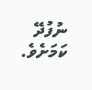ނުފުދޭ ކަމަށެވެ.